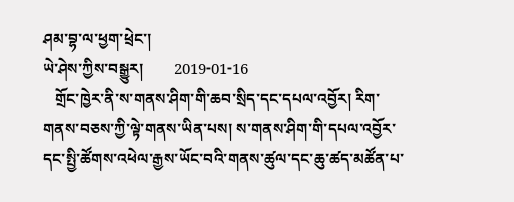ཤམ་བྷ་ལ་ཕྱག་ཕྲེང་།
ཡེ་ཤེས་ཀྱིས་བསྒྱུར།        2019-01-16
   གྲོང་ཁྱེར་ནི་ས་གནས་ཤིག་གི་ཆབ་སྲིད་དང་དཔལ་འབྱོར། རིག་གནས་བཅས་ཀྱི་ལྟེ་གནས་ཡིན་པས། ས་གནས་ཤིག་གི་དཔལ་འབྱོར་དང་སྤྱི་ཚོགས་འཕེལ་རྒྱས་ཡོང་བའི་གནས་ཚུལ་དང་ཆུ་ཚད་མཚོན་པ་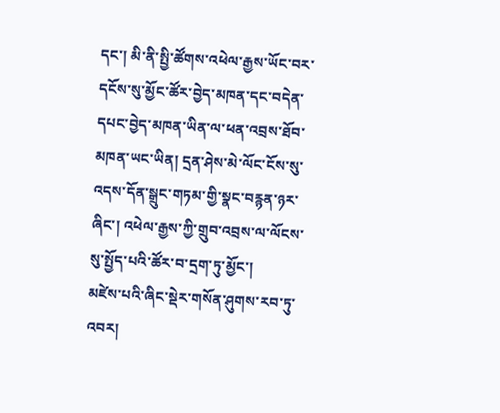དང་། མི་ནི་སྤྱི་ཚོགས་འཕེལ་རྒྱས་ཡོང་བར་དངོས་སུ་མྱོང་ཚོར་བྱེད་མཁན་དང་བདེན་དཔང་བྱེད་མཁན་ཡིན་ལ་ཕན་འབྲས་ཐོབ་མཁན་ཡང་ཡིན། དྲན་ཤེས་མེ་ལོང་ངོས་སུ་འདས་དོན་སྒྲུང་གཏམ་གྱི་སྣང་བརྙན་ཉར་ཞིང་། འཕེལ་རྒྱས་ཀྱི་གྲུབ་འབྲས་ལ་ལོངས་སུ་སྤྱོད་པའི་ཚོར་བ་དྲག་ཏུ་མྱོང་།
མཛེས་པའི་ཞིང་སྡེར་གསོན་ཤུགས་རབ་ཏུ་འབར།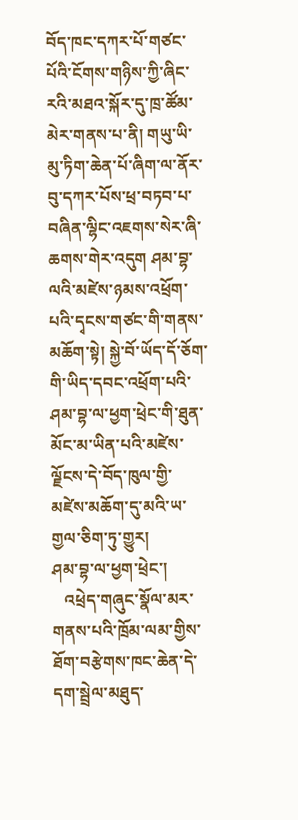བོད་ཁང་དཀར་པོ་གཙང་པོའི་ངོགས་གཉིས་ཀྱི་ཞིང་རའི་མཐའ་སྐོར་དུ་ཁྲ་ཚོམ་མེར་གནས་པ་ནི། གཡུ་ཡི་མུ་ཏིག་ཆེན་པོ་ཞིག་ལ་ནོར་བུ་དཀར་པོས་ཕྲ་བཏབ་པ་བཞིན་ལྷིང་འཇགས་སེར་ཞི་ཆགས་གེར་འདུག ཤམ་བྷ་ལའི་མཛེས་ཉམས་འཕྲོག་པའི་དྭངས་གཙང་གི་གནས་མཆོག་སྟེ། སྐྱེ་བོ་ཡོད་དོ་ཅོག་གི་ཡིད་དབང་འཕྲོག་པའི་ཤམ་བྷ་ལ་ཕྱག་ཕྲེང་གི་ཐུན་མོང་མ་ཡིན་པའི་མཛེས་ལྗོངས་དེ་བོད་ཁུལ་གྱི་མཛེས་མཆོག་དུ་མའི་ཡ་གྱལ་ཅིག་ཏུ་གྱུར།
ཤམ་བྷ་ལ་ཕྱག་ཕྲེང་།
   འཕྲེད་གཞུང་སྣོལ་མར་གནས་པའི་ཁྲོམ་ལམ་གྱིས་ཐོག་བརྩེགས་ཁང་ཆེན་དེ་དག་སྦྲེལ་མཐུད་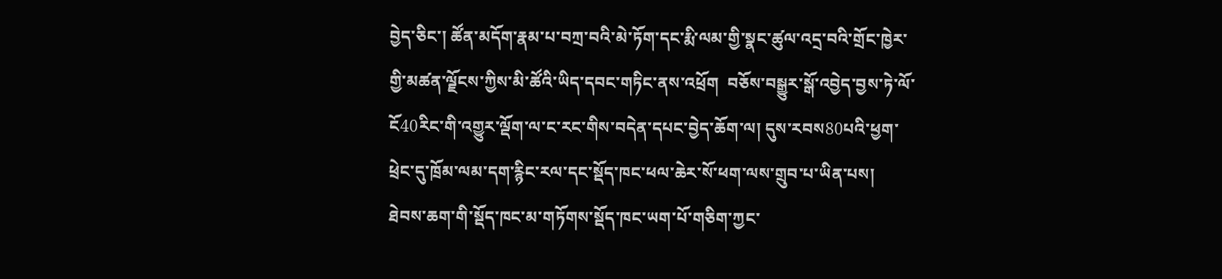བྱེད་ཅིང་། ཚོན་མདོག་རྣམ་པ་བཀྲ་བའི་མེ་ཏོག་དང་རྨི་ལམ་གྱི་སྣང་ཚུལ་འདྲ་བའི་གྲོང་ཁྱེར་གྱི་མཚན་ལྗོངས་ཀྱིས་མི་ཚོའི་ཡིད་དབང་གཏིང་ནས་འཕྲོག  བཅོས་བསྒྱུར་སྒོ་འབྱེད་བྱས་ཏེ་ལོ་ངོ40རིང་གི་འགྱུར་ལྡོག་ལ་ང་རང་གིས་བདེན་དཔང་བྱེད་ཆོག་ལ། དུས་རབས80པའི་ཕྱག་ཕྲེང་དུ་ཁྲོམ་ལམ་དག་རྙིང་རལ་དང་སྡོད་ཁང་ཕལ་ཆེར་སོ་ཕག་ལས་གྲུབ་པ་ཡིན་པས། ཐེབས་ཆག་གི་སྡོད་ཁང་མ་གཏོགས་སྡོད་ཁང་ཡག་པོ་གཅིག་ཀྱང་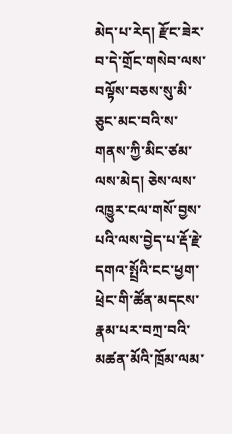མེད་པ་རེད། རྫོང་ཟེར་བ་དེ་གྲོང་གསེབ་ལས་བལྟོས་བཅས་སུ་མི་ཅུང་མང་བའི་ས་གནས་ཀྱི་མིང་ཙམ་ལས་མེད། ཅེས་ལས་འཁྱུར་ངལ་གསོ་བྱས་པའི་ལས་བྱེད་པ་རྡོ་རྗེ་དགའ་སྤྲོའི་ངང་ཕྱག་ཕྲེང་གི་ཚོན་མདངས་རྣམ་པར་བཀྲ་བའི་མཚན་མོའི་ཁྲོམ་ལམ་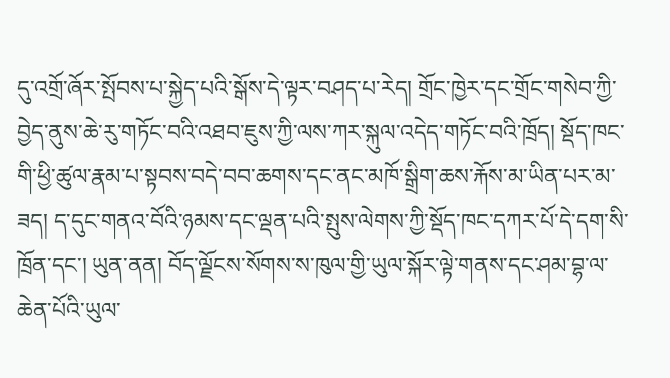དུ་འགྲོ་ཞོར་སྤོབས་པ་སྐྱེད་པའི་སྒོས་དེ་ལྟར་བཤད་པ་རེད། གྲོང་ཁྱེར་དང་གྲོང་གསེབ་ཀྱི་བྱེད་ནུས་ཆེ་རུ་གཏོང་བའི་འཐབ་ཇུས་ཀྱི་ལས་ཀར་སྐུལ་འདེད་གཏོང་བའི་ཁྲོད། སྡོད་ཁང་གི་ཕྱི་ཚུལ་རྣམ་པ་སྟབས་བདེ་བབ་ཆགས་དང་ནང་མཁོ་སྒྲིག་ཆས་རྐོས་མ་ཡིན་པར་མ་ཟད། ད་དུང་གནའ་བོའི་ཉམས་དང་ལྡན་པའི་སྤུས་ལེགས་ཀྱི་སྡོད་ཁང་དཀར་པོ་དེ་དག་སི་ཁྲོན་དང་། ཡུན་ནན། བོད་ལྗོངས་སོགས་ས་ཁུལ་གྱི་ཡུལ་སྐོར་ལྟེ་གནས་དང་ཤམ་བྷ་ལ་ཆེན་པོའི་ཡུལ་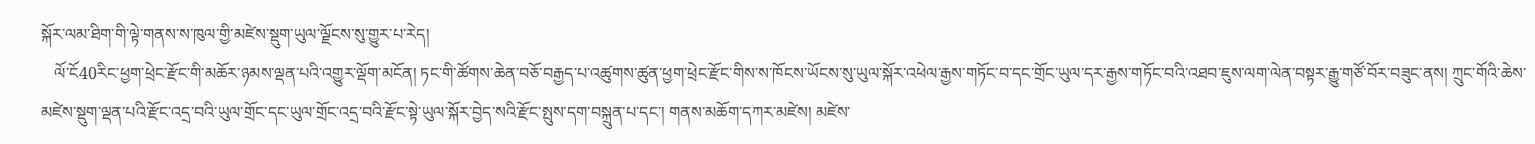སྐོར་ལམ་ཐིག་གི་ལྟེ་གནས་ས་ཁུལ་གྱི་མཛེས་སྡུག་ཡུལ་ལྗོངས་སུ་གྱུར་པ་རེད།
   ལོ་ངོ40རིང་ཕྱག་ཕྲེང་རྫོང་གི་མཆོར་ཉམས་ལྡན་པའི་འགྱུར་ལྡོག་མངོན། ཏང་གི་ཚོགས་ཆེན་བཅོ་བརྒྱད་པ་འཚུགས་ཚུན་ཕྱག་ཕྲེང་རྫོང་གིས་ས་ཁོངས་ཡོངས་སུ་ཡུལ་སྐོར་འཕེལ་རྒྱས་གཏོང་བ་དང་གྲོང་ཡུལ་དར་རྒྱས་གཏོང་བའི་འཐབ་ཇུས་ལག་ལེན་བསྟར་རྒྱུ་གཙོ་བོར་བཟུང་ནས། ཀྲུང་གོའི་ཆེས་མཛེས་སྡུག་ལྡན་པའི་རྫོང་འདྲ་བའི་ཡུལ་གྲོང་དང་ཡུལ་གྲོང་འདྲ་བའི་རྫོང་སྟེ་ཡུལ་སྐོར་བྱེད་སའི་རྫོང་སྤུས་དག་བསྐྲུན་པ་དང་། གནས་མཆོག་དཀར་མཛེས། མཛེས་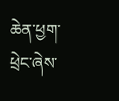ཆེན་ཕྱག་ཕྲེང་ཞེས་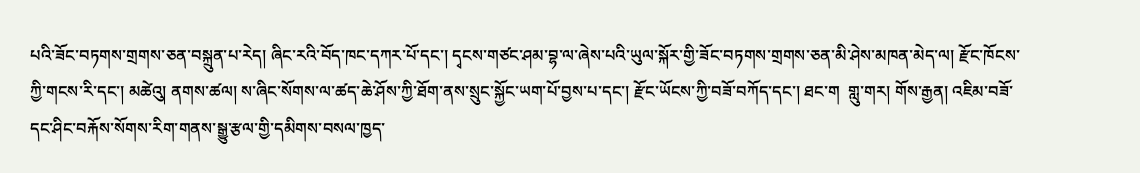པའི་ཟོང་བཏགས་གྲགས་ཅན་བསྐྲུན་པ་རེད། ཞིང་རའི་བོད་ཁང་དཀར་པོ་དང་། དྭངས་གཙང་ཤམ་བྷ་ལ་ཞེས་པའི་ཡུལ་སྐོར་གྱི་ཟོང་བཏགས་གྲགས་ཅན་མི་ཤེས་མཁན་མེད་ལ། རྫོང་ཁོངས་ཀྱི་གངས་རི་དང་། མཚེའུ། ནགས་ཚལ། ས་ཞིང་སོགས་ལ་ཚད་ཆེ་ཤོས་ཀྱི་ཐོག་ནས་སྲུང་སྐྱོང་ཡག་པོ་བྱས་པ་དང་། རྫོང་ཡོངས་ཀྱི་བཟོ་བཀོད་དང་། ཐང་ག  གླུ་གར། གོས་རྒྱན། འཇིམ་བཟོ་དང་ཤིང་བརྐོས་སོགས་རིག་གནས་སྒྱུ་རྩལ་གྱི་དམིགས་བསལ་ཁྱད་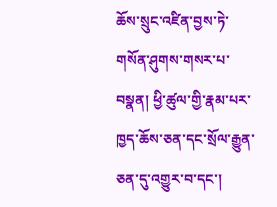ཆོས་སྲུང་འཛིན་བྱས་ཏེ་གསོན་ཤུགས་གསར་པ་བསྣན། ཕྱི་ཚུལ་གྱི་རྣམ་པར་ཁྱད་ཆོས་ཅན་དང་སྲོལ་རྒྱུན་ཅན་དུ་འགྱུར་བ་དང་།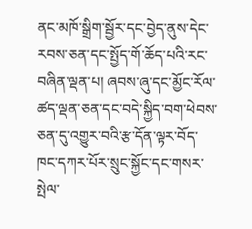ནང་མཁོ་སྒྲིག་སྦྱོར་དང་བྱེད་ནུས་དེང་རབས་ཅན་དང་སྤྱོད་གོ་ཆོད་པའི་རང་བཞིན་ལྡན་པ། ཞབས་ཞུ་དང་མྱོང་རོལ་ཚད་ལྡན་ཅན་དང་བདེ་སྐྱིད་བག་ཕེབས་ཅན་དུ་འགྱུར་བའི་རྩ་དོན་ལྟར་བོད་ཁང་དཀར་པོར་སྲུང་སྐྱོང་དང་གསར་སྤེལ་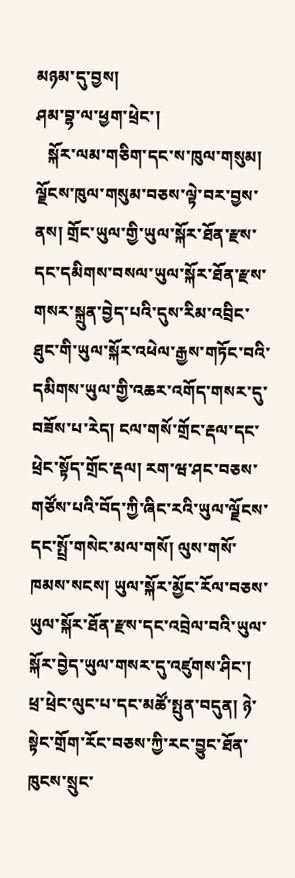མཉམ་དུ་བྱས།
ཤམ་བྷ་ལ་ཕྱག་ཕྲེང་།
   སྐོར་ལམ་གཅིག་དང་ས་ཁུལ་གསུམ། ལྗོངས་ཁུལ་གསུམ་བཅས་ལྟེ་བར་བྱས་ནས། གྲོང་ཡུལ་གྱི་ཡུལ་སྐོར་ཐོན་རྫས་དང་དམིགས་བསལ་ཡུལ་སྐོར་ཐོན་རྫས་གསར་སྐྲུན་བྱེད་པའི་དུས་རིམ་འབྲིང་ཐུང་གི་ཡུལ་སྐོར་འཕེལ་རྒྱས་གཏོང་བའི་དམིགས་ཡུལ་གྱི་འཆར་འགོད་གསར་དུ་བཟོས་པ་རེད། ངལ་གསོ་གྲོང་རྡལ་དང་ཕྲེང་སྟོད་གྲོང་རྡལ། རག་ཝ་ཤང་བཅས་གཙོས་པའི་བོད་ཀྱི་ཞིང་རའི་ཡུལ་ལྗོངས་དང་སྤྲོ་གསེང་མལ་གསོ། ལུས་གསོ་ཁམས་སངས། ཡུལ་སྐོར་མྱོང་རོལ་བཅས་ཡུལ་སྐོར་ཐོན་རྫས་དང་འབྲེལ་བའི་ཡུལ་སྐོར་བྱེད་ཡུལ་གསར་དུ་འཛུགས་ཤིང་། ཕྲ་ཕྲེང་ལུང་པ་དང་མཚོ་སྤུན་བདུན། ཉེ་སྟེང་གྲོག་རོང་བཅས་ཀྱི་རང་བྱུང་ཐོན་ཁུངས་སྲུང་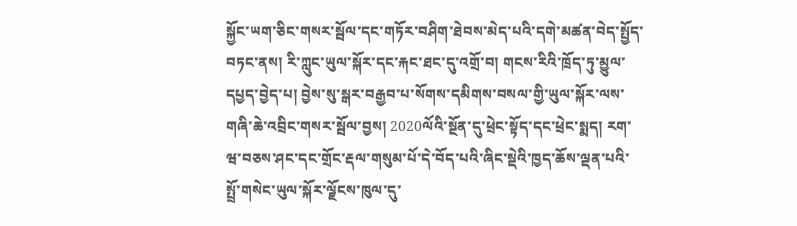སྐྱོང་ཡག་ཅིང་གསར་སྦོལ་དང་གཏོར་བཤིག་ཐེབས་མེད་པའི་དགེ་མཚན་བེད་སྤྱོད་བཏང་ནས། རི་ཀླུང་ཡུལ་སྐོར་དང་རྐང་ཐང་དུ་འགྲོ་བ། གངས་རིའི་ཁྲོད་ཏུ་མྱུལ་དཔྱད་བྱེད་པ། བྱེས་སུ་སྒར་བརྒྱབ་པ་སོགས་དམིགས་བསལ་གྱི་ཡུལ་སྐོར་ལས་གཞི་ཆེ་འབྲིང་གསར་སྦོལ་བྱས། 2020ལོའི་སྔོན་དུ་ཕྲེང་སྟོད་དང་ཕྲེང་སྨད། རག་ཝ་བཅས་ཤང་དང་གྲོང་རྡལ་གསུམ་པོ་དེ་བོད་པའི་ཞིང་སྡེའི་ཁྱད་ཆོས་ལྡན་པའི་སྤྲོ་གསེང་ཡུལ་སྐོར་ལྗོངས་ཁུལ་དུ་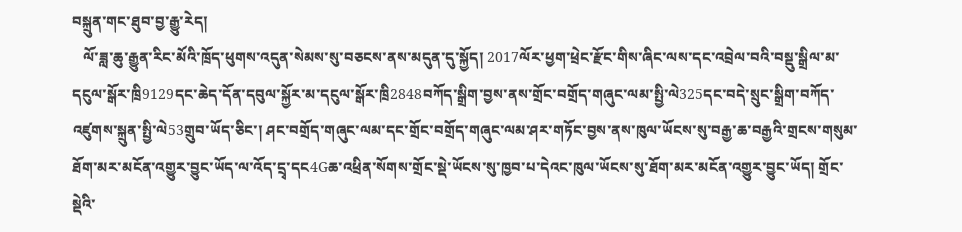བསྐྲུན་གང་ཐུབ་བྱ་རྒྱུ་རེད།
   ལོ་ཟླ་ཆུ་རྒྱུན་རིང་མོའི་ཁྲོད་ཕུགས་འདུན་སེམས་སུ་བཅངས་ནས་མདུན་དུ་སྐྱོད། 2017ལོར་ཕྱག་ཕྲེང་རྫོང་གིས་ཞིང་ལས་དང་འབྲེལ་བའི་བསྡུ་སྒྲིལ་མ་དངུལ་སྒོར་ཁྲི9129དང་ཆེད་དོན་དབུལ་སྐྱོར་མ་དངུལ་སྒོར་ཁྲི2848བཀོད་སྒྲིག་བྱས་ནས་གྲོང་བགྲོད་གཞུང་ལམ་སྤྱི་ལེ325དང་བདེ་སྲུང་སྒྲིག་བཀོད་འཛུགས་སྐྲུན་སྤྱི་ལེ53གྲུབ་ཡོད་ཅིང་། ཤང་བགྲོད་གཞུང་ལམ་དང་གྲོང་བགྲོད་གཞུང་ལམ་ཤར་གཏོང་བྱས་ནས་ཁུལ་ཡོངས་སུ་བརྒྱ་ཆ་བརྒྱའི་གྲངས་གསུམ་ཐོག་མར་མངོན་འགྱུར་བྱུང་ཡོད་ལ་འོད་དྲྭ་དང4Gཆ་འཕྲིན་སོགས་གྲོང་སྡེ་ཡོངས་སུ་ཁྱབ་པ་དེའང་ཁུལ་ཡོངས་སུ་ཐོག་མར་མངོན་འགྱུར་བྱུང་ཡོད། གྲོང་སྡེའི་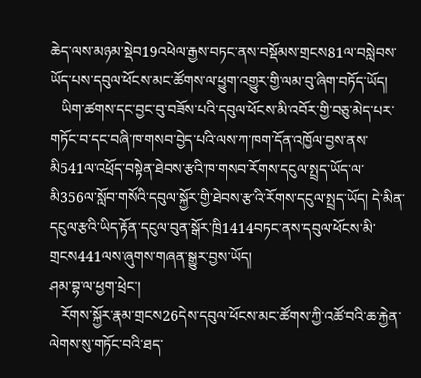ཆེད་ལས་མཉམ་སྡེབ19འཕེལ་རྒྱས་བཏང་ནས་བསྡོམས་གྲངས81ལ་བསླེབས་ཡོད་པས་དབུལ་ཕོངས་མང་ཚོགས་ལ་ཕྱུག་འགྱུར་གྱི་ལམ་བུ་ཞིག་བཏོད་ཡོད།
   ཡིག་ཚགས་དང་བྱང་བུ་བཟོས་པའི་དབུལ་ཕོངས་མི་འབོར་གྱི་བཅུ་མེད་པར་གཏོང་བ་དང་བཞི་ཁ་གསབ་བྱེད་པའི་ལས་ཀ་ཁག་དོན་འཁྱོལ་བྱས་ནས་མི541ལ་འཕྲོད་བསྟེན་ཐེབས་རྩའི་ཁ་གསབ་རོགས་དངུལ་སྤྲད་ཡོད་ལ་མི356ལ་སློབ་གསོའི་དབུལ་སྐྱོར་གྱི་ཐེབས་རྩ་འི་རོགས་དངུལ་སྤྲད་ཡོད། དེ་མིན་དངུལ་རྩའི་ཡིད་རྟོན་དངུལ་བུན་སྒོར་ཁྲི1414བཏང་ནས་དབུལ་ཕོངས་མི་གྲངས441ལས་ཞུགས་གཞན་སྒྱུར་བྱས་ཡོད།
ཤམ་བྷ་ལ་ཕྱག་ཕྲེང་།
   རོགས་སྐྱོར་རྣམ་གྲངས26དེས་དབུལ་ཕོངས་མང་ཚོགས་ཀྱི་འཚོ་བའི་ཆ་རྐྱེན་ལེགས་སུ་གཏོང་བའི་ཐད་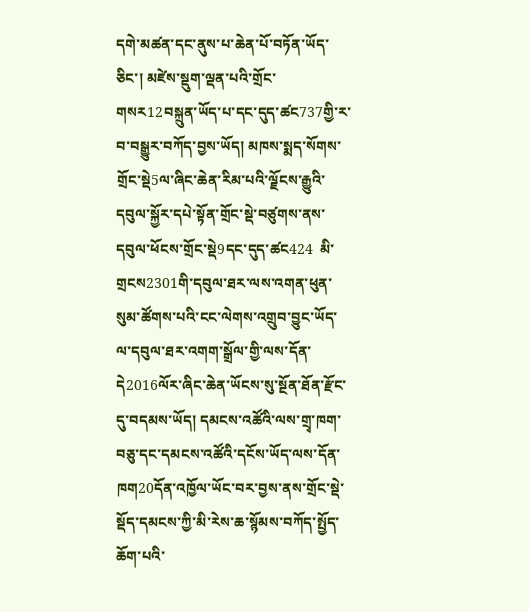དགེ་མཚན་དང་ནུས་པ་ཆེན་པོ་བཏོན་ཡོད་ཅིང་། མཛེས་སྡུག་ལྡན་པའི་གྲོང་གསར12བསྐྲུན་ཡོད་པ་དང་དུད་ཚང737གྱི་ར་བ་བསྒྱུར་བཀོད་བྱས་ཡོད། མཁས་སྨད་སོགས་གྲོང་སྡེ5ལ་ཞིང་ཆེན་རིམ་པའི་ལྗོངས་རྒྱུའི་དབུལ་སྐྱོར་དཔེ་སྟོན་གྲོང་སྡེ་བཙུགས་ནས་དབུལ་ཕོངས་གྲོང་སྡེ9དང་དུད་ཚང424  མི་གྲངས2301གི་དབུལ་ཐར་ལས་འགན་ཕུན་སུམ་ཚོགས་པའི་ངང་ལེགས་འགྲུབ་བྱུང་ཡོད་ལ་དབུལ་ཐར་འགག་སྒྲོལ་གྱི་ལས་དོན་དེ2016ལོར་ཞིང་ཆེན་ཡོངས་སུ་སྔོན་ཐོན་རྫོང་དུ་བདམས་ཡོད། དམངས་འཚོའི་ལས་གྲྭ་ཁག་བཅུ་དང་དམངས་འཚོའི་དངོས་ཡོད་ལས་དོན་ཁག20དོན་འཁྱོལ་ཡོང་བར་བྱས་ནས་གྲོང་སྡེ་སྡོད་དམངས་ཀྱི་མི་རེས་ཆ་སྙོམས་བཀོད་སྤྱོད་ཆོག་པའི་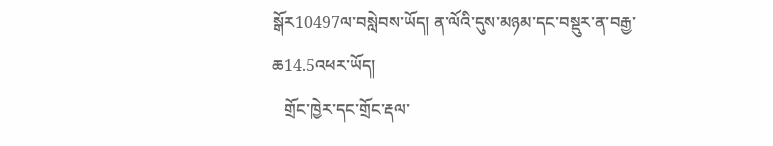སྒོར10497ལ་བསླེབས་ཡོད། ན་ལོའི་དུས་མཉམ་དང་བསྡུར་ན་བརྒྱ་ཆ14.5འཕར་ཡོད།
   གྲོང་ཁྱེར་དང་གྲོང་རྡལ་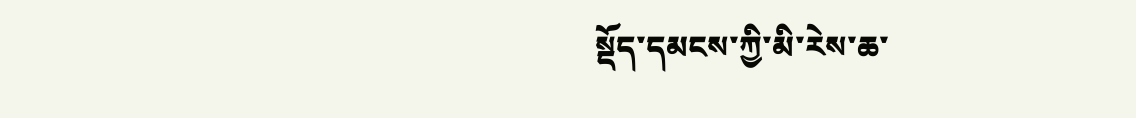སྡོད་དམངས་ཀྱི་མི་རེས་ཆ་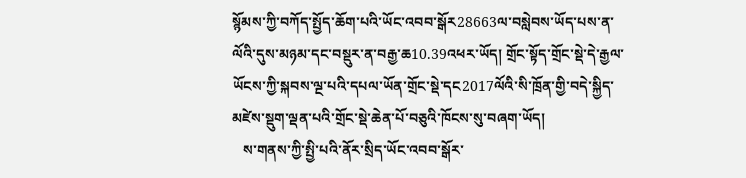སྙོམས་ཀྱི་བཀོད་སྤྱོད་ཆོག་པའི་ཡོང་འབབ་སྒོར28663ལ་བསླེབས་ཡོད་པས་ན་ལོའི་དུས་མཉམ་དང་བསྡུར་ན་བརྒྱ་ཆ10.39འཕར་ཡོད། གྲོང་སྟོད་གྲོང་སྡེ་དེ་རྒྱལ་ཡོངས་ཀྱི་སྐབས་ལྔ་པའི་དཔལ་ཡོན་གྲོང་སྡེ་དང2017ལོའི་སི་ཁྲོན་གྱི་བདེ་སྐྱིད་མཛེས་སྡུག་ལྡན་པའི་གྲོང་སྡེ་ཆེན་པོ་བཅུའི་ཁོངས་སུ་བཞག་ཡོད།
   ས་གནས་ཀྱི་སྤྱི་པའི་ནོར་སྲིད་ཡོང་འབབ་སྒོར་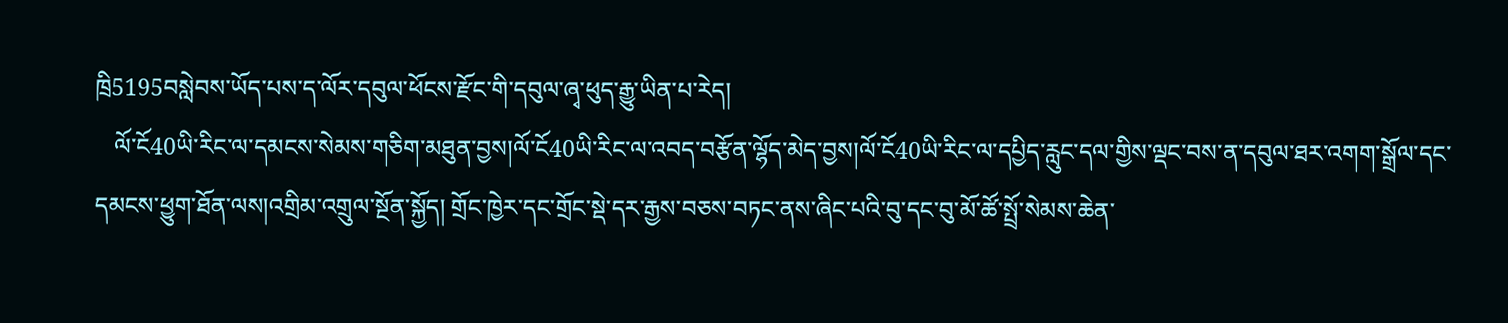ཁྲི5195བསླེབས་ཡོད་པས་ད་ལོར་དབུལ་ཕོངས་རྫོང་གི་དབུལ་ཞྭ་ཕུད་རྒྱུ་ཡིན་པ་རེད།
   ལོ་ངོ40ཡི་རིང་ལ་དམངས་སེམས་གཅིག་མཐུན་བྱས།ལོ་ངོ40ཡི་རིང་ལ་འབད་བརྩོན་ལྷོད་མེད་བྱས།ལོ་ངོ40ཡི་རིང་ལ་དཔྱིད་རླུང་དལ་གྱིས་ལྡང་བས་ན་དབུལ་ཐར་འགག་སྒྲོལ་དང་དམངས་ཕྱུག་ཐོན་ལས།འགྲིམ་འགྲུལ་སྔོན་སྐྱོད། གྲོང་ཁྱེར་དང་གྲོང་སྡེ་དར་རྒྱས་བཅས་བཏང་ནས་ཞིང་པའི་བུ་དང་བུ་མོ་ཚོ་སྤྲོ་སེམས་ཆེན་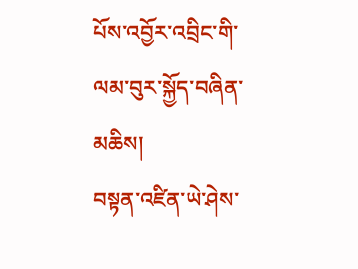པོས་འབྱོར་འབྲིང་གི་ལམ་བུར་སྐྱོད་བཞིན་མཆིས།
བསྟན་འཛིན་ཡེ་ཤེས་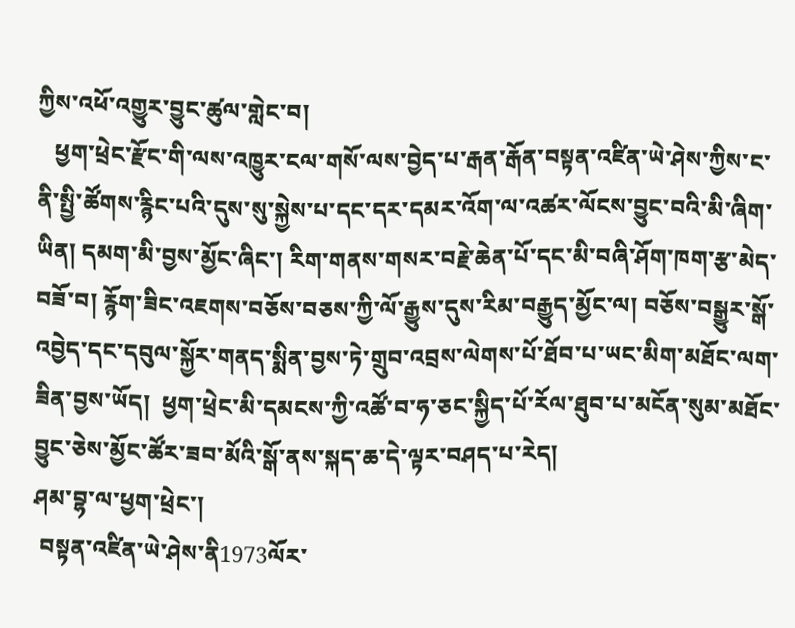ཀྱིས་འཕོ་འགྱུར་བྱུང་ཚུལ་གླེང་བ།
   ཕྱག་ཕྲེང་རྫོང་གི་ལས་འཁྱུར་ངལ་གསོ་ལས་བྱེད་པ་རྒན་རྒོན་བསྟན་འཛིན་ཡེ་ཤེས་ཀྱིས་ང་ནི་སྤྱི་ཚོགས་རྙིང་པའི་དུས་སུ་སྐྱེས་པ་དང་དར་དམར་འོག་ལ་འཚར་ལོངས་བྱུང་བའི་མི་ཞིག་ཡིན། དམག་མི་བྱས་མྱོང་ཞིང་། རིག་གནས་གསར་བརྗེ་ཆེན་པོ་དང་མི་བཞི་ཤོག་ཁག་རྩ་མེད་བཟོ་བ། རྙོག་ཟིང་འཇགས་བཅོས་བཅས་ཀྱི་ལོ་རྒྱུས་དུས་རིམ་བརྒྱུད་མྱོང་ལ། བཅོས་བསྒྱུར་སྒོ་འབྱེད་དང་དབུལ་སྐྱོར་གནད་སྨིན་བྱས་ཏེ་གྲུབ་འབྲས་ལེགས་པོ་ཐོབ་པ་ཡང་མིག་མཐོང་ལག་ཟིན་བྱས་ཡོད།  ཕྱག་ཕྲེང་མི་དམངས་ཀྱི་འཚོ་བ་ཧ་ཅང་སྐྱིད་པོ་རོལ་ཐུབ་པ་མངོན་སུམ་མཐོང་བྱུང་ཅེས་མྱོང་ཚོར་ཟབ་མོའི་སྒོ་ནས་སྐད་ཆ་དེ་ལྟར་བཤད་པ་རེད།
ཤམ་བྷ་ལ་ཕྱག་ཕྲེང་།
 བསྟན་འཛིན་ཡེ་ཤེས་ནི1973ལོར་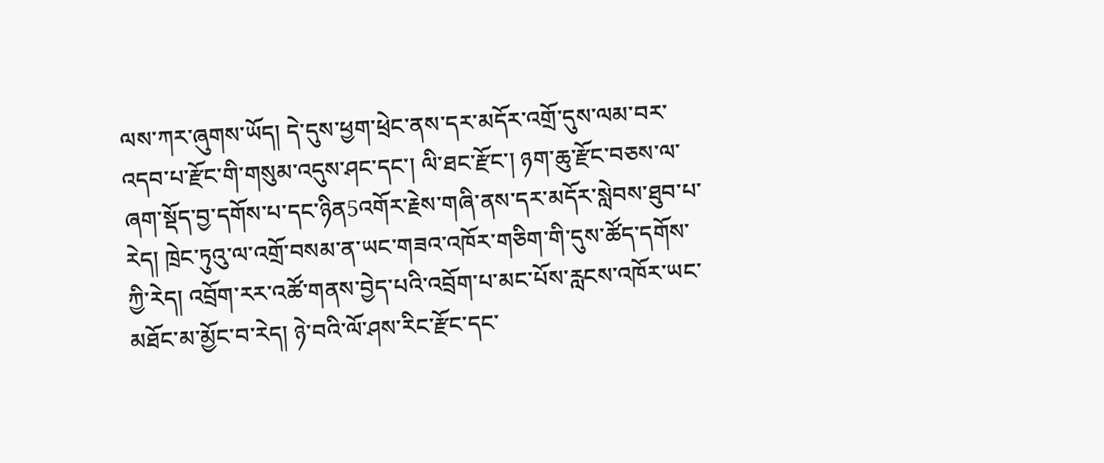ལས་ཀར་ཞུགས་ཡོད། དེ་དུས་ཕྱག་ཕྲེང་ནས་དར་མདོར་འགྲོ་དུས་ལམ་བར་འདབ་པ་རྫོང་གི་གསུམ་འདུས་ཤང་དང་། ལི་ཐང་རྫོང་། ཉག་ཆུ་རྫོང་བཅས་ལ་ཞག་སྡོད་བྱ་དགོས་པ་དང་ཉིན5འགོར་རྗེས་གཞི་ནས་དར་མདོར་སླེབས་ཐུབ་པ་རེད། ཁྲེང་ཏུའུ་ལ་འགྲོ་བསམ་ན་ཡང་གཟའ་འཁོར་གཅིག་གི་དུས་ཚོད་དགོས་ཀྱི་རེད། འབྲོག་རར་འཚོ་གནས་བྱེད་པའི་འབྲོག་པ་མང་པོས་རླངས་འཁོར་ཡང་མཐོང་མ་མྱོང་བ་རེད། ཉེ་བའི་ལོ་ཤས་རིང་རྫོང་དང་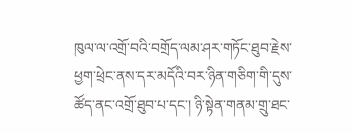ཁུལ་ལ་འགྲོ་བའི་བགྲོད་ལམ་ཤར་གཏོང་ཐུབ་རྗེས་ཕྱག་ཕྲེང་ནས་དར་མདོའི་བར་ཉིན་གཅིག་གི་དུས་ཚོད་ནང་འགྲོ་ཐུབ་པ་དང་། ཉི་སྟེན་གནམ་གྲུ་ཐང་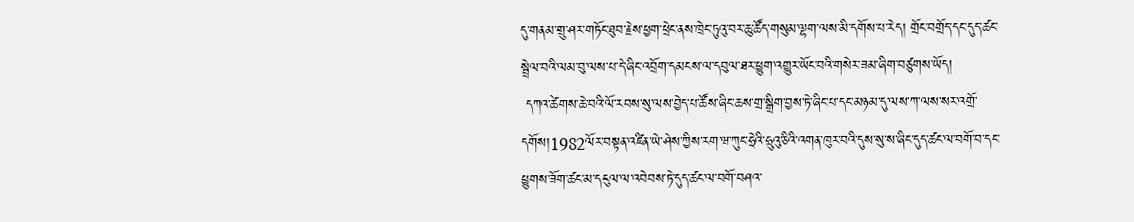དུ་གནམ་གྲུ་ཤར་གཏོང་ཐུབ་རྗེས་ཕྱག་ཕྲེང་ནས་ཁྲེང་ཏུའུ་བར་ཆུ་ཚོད་གསུམ་ལྷག་ལས་མི་དགོས་པ་རེད། གྲོང་བགྲོད་དང་དུད་ཚང་སྦྲེལ་བའི་ལམ་བུ་ལས་པ་དེ་ཞིང་འབྲོག་དམངས་ལ་དབུལ་ཐར་ཕྱུག་འགྱུར་ཡོང་བའི་གསེར་ཟམ་ཞིག་བཙུགས་ཡོད།
 དཀའ་ཚེགས་ཆེ་བའི་ལོ་རབས་སུ་ལས་བྱེད་པ་ཚོས་ཞིང་ཆས་གྲ་སྒྲིག་བྱས་ཏེ་ཞིང་པ་དང་མཉམ་དུ་ལས་ཀ་ལས་སར་འགྲོ་དགོས།1982ལོར་བསྟན་འཛིན་ཡེ་ཤེས་ཀྱིས་རག་ཝ་ཀུང་ཧྲེའི་ཧྲུའུ་ཅིའི་འགན་ཁུར་བའི་དུས་སུ་ས་ཞིང་དུད་ཚང་ལ་བགོ་བ་དང་ཕྱུགས་ཟོག་ཚང་མ་དངུལ་ལ་འབེབས་ཏེ་དུད་ཚང་ལ་བགོ་བཤའ་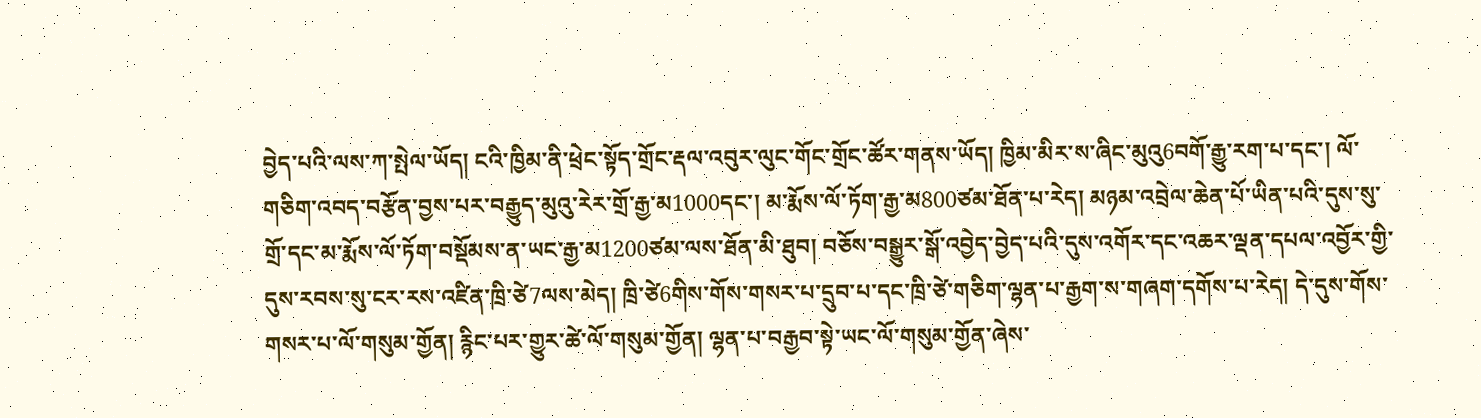བྱེད་པའི་ལས་ཀ་སྤེལ་ཡོད། ངའི་ཁྱིམ་ནི་ཕྲེང་སྟོད་གྲོང་རྡལ་འབུར་ལུང་གོང་གྲོང་ཚོར་གནས་ཡོད། ཁྱིམ་མིར་ས་ཞིང་མུའུ6བགོ་རྒྱུ་རག་པ་དང་། ལོ་གཅིག་འབད་བརྩོན་བྱས་པར་བརྒྱུད་མུའུ་རེར་གྲོ་རྒྱ་མ1000དང་། མ་རྨོས་ལོ་ཏོག་རྒྱ་མ800ཙམ་ཐོན་པ་རེད། མཉམ་འབྲེལ་ཆེན་པོ་ཡིན་པའི་དུས་སུ་གྲོ་དང་མ་རྨོས་ལོ་ཏོག་བསྡོམས་ན་ཡང་རྒྱ་མ1200ཙམ་ལས་ཐོན་མི་ཐུབ། བཅོས་བསྒྱུར་སྒོ་འབྱེད་བྱེད་པའི་དུས་འགོར་དང་འཆར་ལྡན་དཔལ་འབྱོར་གྱི་དུས་རབས་སུ་ངར་རས་འཛིན་ཁྲི་ཙེ7ལས་མེད། ཁྲི་ཙེ6གིས་གོས་གསར་པ་དྲུབ་པ་དང་ཁྲི་ཙེ་གཅིག་ལྷན་པ་རྒྱག་ས་གཞག་དགོས་པ་རེད། དེ་དུས་གོས་གསར་པ་ལོ་གསུམ་གྱོན། རྙིང་པར་གྱུར་ཚེ་ལོ་གསུམ་གྱོན། ལྷན་པ་བརྒྱབ་སྟེ་ཡང་ལོ་གསུམ་གྱོན་ཞེས་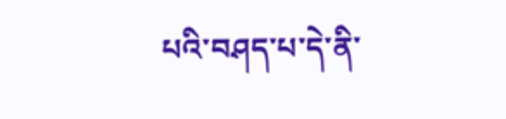པའི་བཤད་པ་དེ་ནི་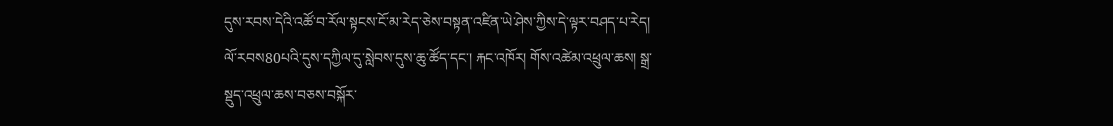དུས་རབས་དེའི་འཚོ་བ་རོལ་སྟངས་ངོ་མ་རེད་ཅེས་བསྟན་འཛིན་ཡེ་ཤེས་ཀྱིས་དེ་ལྟར་བཤད་པ་རེད།
ལོ་རབས80པའི་དུས་དཀྱིལ་དུ་སླེབས་དུས་ཆུ་ཚོད་དང་། རྐང་འཁོར། གོས་འཚེམ་འཕྲུལ་ཆས། སྒྲ་སྡུད་འཕྲུལ་ཆས་བཅས་བསྐོར་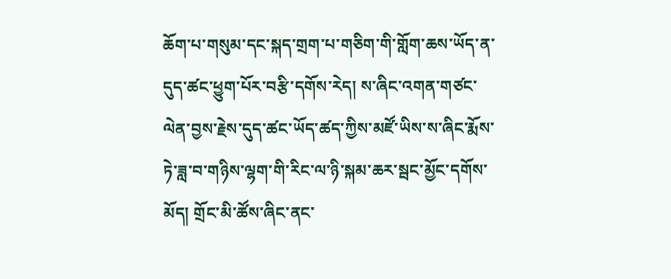ཆོག་པ་གསུམ་དང་སྐད་གྲག་པ་གཅིག་གི་གློག་ཆས་ཡོད་ན་དུད་ཚང་ཕྱུག་པོར་བརྩི་དགོས་རེད། ས་ཞིང་འགན་གཙང་ལེན་བྱས་རྗེས་དུད་ཚང་ཡོད་ཚད་ཀྱིས་མཛོ་ཡིས་ས་ཞིང་རྨོས་ཏེ་ཟླ་བ་གཉིས་ལྷག་གི་རིང་ལ་ཉི་སྐམ་ཆར་སྦང་མྱོང་དགོས་མོད། གྲོང་མི་ཚོས་ཞིང་ནང་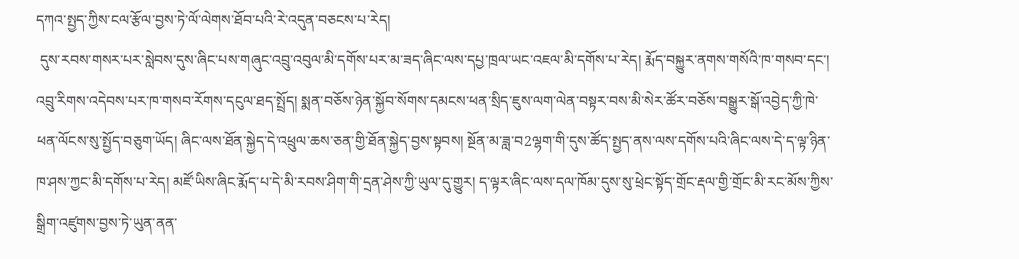དཀའ་སྤྱད་ཀྱིས་ངལ་རྩོལ་བྱས་ཏེ་ལོ་ལེགས་ཐོབ་པའི་རེ་འདུན་བཅངས་པ་རེད།
 དུས་རབས་གསར་པར་སླེབས་དུས་ཞིང་པས་གཞུང་འབྲུ་འབུལ་མི་དགོས་པར་མ་ཟད་ཞིང་ལས་དཔྱ་ཁྲལ་ཡང་འཇལ་མི་དགོས་པ་རེད། རྨོད་བསྐྱུར་ནགས་གསོའི་ཁ་གསབ་དང་། འབྲུ་རིགས་འདེབས་པར་ཁ་གསབ་རོགས་དངུལ་ཐད་སྤྲོད། སྨན་བཅོས་ཉེན་སྐྱོབ་སོགས་དམངས་ཕན་སྲིད་ཇུས་ལག་ལེན་བསྟར་བས་མི་སེར་ཚོར་བཅོས་བསྒྱུར་སྒོ་འབྱེད་ཀྱི་ཁེ་ཕན་ལོངས་སུ་སྤྱོད་བཅུག་ཡོད། ཞིང་ལས་ཐོན་སྐྱེད་དེ་འཕྲུལ་ཆས་ཅན་གྱི་ཐོན་སྐྱེད་བྱས་སྟབས། སྔོན་མ་ཟླ་བ2ལྷག་གི་དུས་ཚོད་སྤྱད་ནས་ལས་དགོས་པའི་ཞིང་ལས་དེ་ད་ལྟ་ཉིན་ཁ་ཤས་ཀྱང་མི་དགོས་པ་རེད། མཛོ་ཡིས་ཞིང་རྨོད་པ་དེ་མི་རབས་ཤིག་གི་དྲན་ཤེས་ཀྱི་ཡུལ་དུ་གྱུར། ད་ལྟར་ཞིང་ལས་དལ་ཁོམ་དུས་སུ་ཕྲེང་སྟོད་གྲོང་རྡལ་གྱི་གྲོང་མི་རང་མོས་ཀྱིས་སྒྲིག་འཛུགས་བྱས་ཏེ་ཡུན་ནན་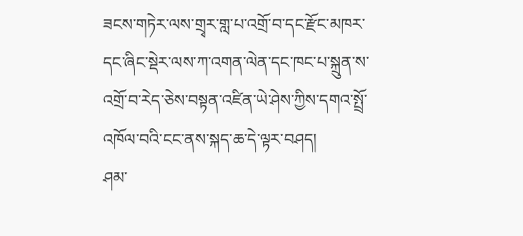ཟངས་གཏེར་ལས་གྲྭར་གླ་པ་འགྲོ་བ་དང་རྫོང་མཁར་དང་ཞིང་སྡེར་ལས་ཀ་འགན་ལེན་དང་ཁང་པ་སྐྲུན་ས་འགྲོ་བ་རེད་ཅེས་བསྟན་འཛིན་ཡེ་ཤེས་ཀྱིས་དགའ་སྤྲོ་འཁོལ་བའི་ངང་ནས་སྐད་ཆ་དེ་ལྟར་བཤད།
ཤམ་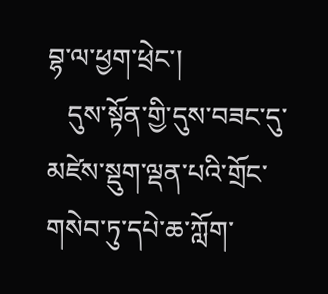བྷ་ལ་ཕྱག་ཕྲེང་།
   དུས་སྟོན་གྱི་དུས་བཟང་དུ་མཛེས་སྡུག་ལྡན་པའི་གྲོང་གསེབ་ཏུ་དཔེ་ཆ་ཀློག་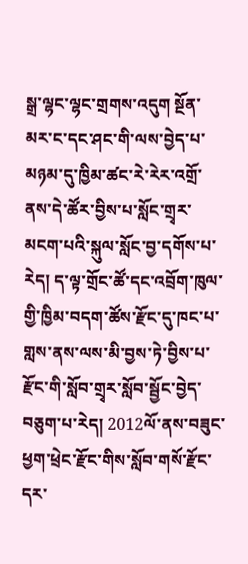སྒྲ་ལྷང་ལྷང་གྲགས་འདུག སྔོན་མར་ང་དང་ཤང་གི་ལས་བྱེད་པ་མཉམ་དུ་ཁྱིམ་ཚང་རེ་རེར་འགྲོ་ནས་དེ་ཚོར་བྱིས་པ་སློང་གྲྭར་མངག་པའི་སྐུལ་སློང་བྱ་དགོས་པ་རེད། ད་ལྟ་གྲོང་ཚོ་དང་འབྲོག་ཁུལ་གྱི་ཁྱིམ་བདག་ཚོས་རྫོང་དུ་ཁང་པ་གླས་ནས་ལས་མི་བྱས་ཏེ་བྱིས་པ་རྫོང་གི་སློབ་གྲྭར་སློབ་སྦྱོང་བྱེད་བཅུག་པ་རེད། 2012ལོ་ནས་བཟུང་ཕྱག་ཕྲེང་རྫོང་གིས་སློབ་གསོ་རྫོང་དར་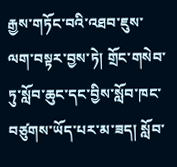རྒྱས་གཏོང་བའི་འཐབ་ཇུས་ལག་བསྟར་བྱས་ཏེ། གྲོང་གསེབ་ཏུ་སློབ་ཆུང་དང་བྱིས་སློབ་ཁང་བཙུགས་ཡོད་པར་མ་ཟད། སློབ་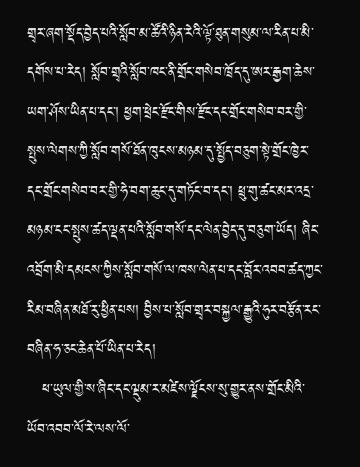གྲྭར་ཞག་སྡོད་བྱེད་པའི་སློབ་མ་ཚོའི་ཉིན་རེའི་ལྟོ་ཐུན་གསུམ་ལ་རིན་པ་མི་དགོས་པ་རེད། སློབ་གྲྭའི་སློབ་ཁང་ནི་གྲོང་གསེབ་ཁྲོད་དུ་ཨར་རྒྱག་ཆེས་ཡག་ཤོས་ཡིན་པ་དང་། ཕྱག་ཕྲེང་རྫོང་གིས་རྫོང་དང་གྲོང་གསེབ་བར་གྱི་སྤུས་ལེགས་ཀྱི་སློབ་གསོ་ཐོན་ཁུངས་མཉམ་དུ་སྤྱོད་བཅུག་སྟེ་གྲོང་ཁྱེར་དང་གྲོང་གསེབ་བར་གྱི་ཧེ་བག་ཆུང་དུ་གཏོང་བ་དང་། ཕྲུ་གུ་ཚང་མར་འདྲ་མཉམ་ངང་སྤུས་ཚད་ལྡན་པའི་སློབ་གསོ་དང་ལེན་བྱེད་དུ་བཅུག་ཡོད། ཞིང་འབྲོག་མི་དམངས་ཀྱིས་སློབ་གསོ་ལ་ཁས་ལེན་པ་དང་བློར་འབབ་ཚད་ཀྱང་རིམ་བཞིན་མཐོ་རུ་ཕྱིན་པས། བྱིས་པ་སློབ་གྲྭར་བསྐྱལ་རྒྱུའི་ཧུར་བརྩོན་རང་བཞིན་ཧ་ཅང་ཆེན་པོ་ཡིན་པ་རེད།
   ཕ་ཡུལ་གྱི་ས་ཞིང་དང་ལྡུམ་ར་མཛེས་ལྗོངས་སུ་གྱུར་ནས་གྲོང་མིའི་ཡོབ་འབབ་ལོ་རེ་ལས་ལོ་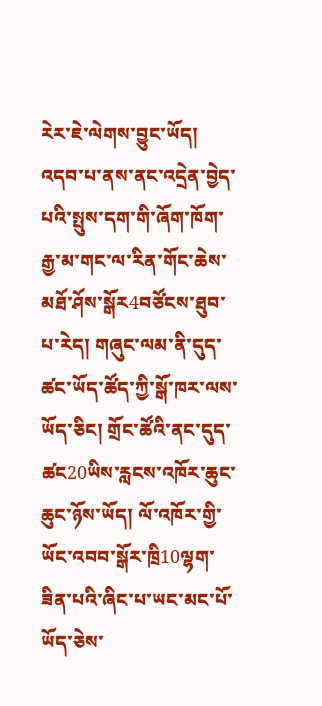རེར་ཇེ་ལེགས་བྱུང་ཡོད། འདབ་པ་ནས་ནང་འདྲེན་བྱེད་པའི་སྤུས་དག་གི་ཞོག་ཁོག་རྒྱ་མ་གང་ལ་རིན་གོང་ཆེས་མཐོ་ཤོས་སྒོར4བཙོངས་ཐུབ་པ་རེད། གཞུང་ལམ་ནི་དུད་ཚང་ཡོད་ཚོད་ཀྱི་སྒོ་ཁར་ལས་ཡོད་ཅིང། གྲོང་ཚོའི་ནང་དུད་ཚང20ཡིས་རླངས་འཁོར་ཆུང་ཆུང་ཉོས་ཡོད། ལོ་འཁོར་གྱི་ཡོང་འབབ་སྒོར་ཁྲི10ལྷག་ཟིན་པའི་ཞིང་པ་ཡང་མང་པོ་ཡོད་ཅེས་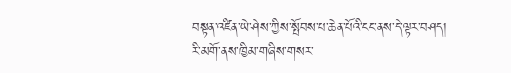བསྟན་འཛིན་ཡེ་ཤེས་ཀྱིས་སྤོབས་པ་ཆེན་པོའི་ངང་ནས་དེ་ལྟར་བཤད།
རི་མགོ་ནས་ཁྱིམ་གཞིས་གསར་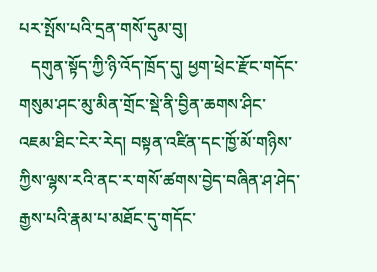པར་སྤོས་པའི་དྲན་གསོ་དུམ་བུ།
   དགུན་སྟོད་ཀྱི་ཉི་འོད་ཁྲོད་དུ། ཕྱག་ཕྲེང་རྫོང་གདོང་གསུམ་ཤང་མུ་མིན་གྲོང་སྡེ་ནི་བྱིན་ཆགས་ཤིང་འཇམ་ཐིང་ངེར་རེད། བསྟན་འཛིན་དང་ཁྱོ་མོ་གཉིས་ཀྱིས་ལྷས་རའི་ནང་ར་གསོ་ཚགས་བྱེད་བཞིན་ཤ་ཤེད་རྒྱས་པའི་རྣམ་པ་མཐོང་དུ་གདོང་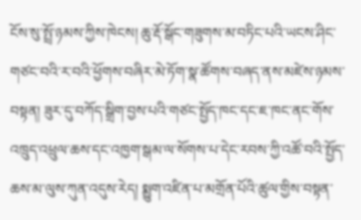ངོས་སུ་སྤྲོ་ཉམས་ཀྱིས་ཁེངས། ཆུ་རྡོ་སྒོང་གཟུགས་མ་བཏིང་པའི་ཡངས་ཤིང་གཙང་བའི་ར་བའི་ཕྱོགས་བཞིར་མེ་ཏོག་སྣ་ཚོགས་བཞད་ནས་མཛེས་ཉམས་བསྟན། ཟུར་དུ་བཀོད་སྒྲིག་བྱས་པའི་གཙང་སྤྱོད་ཁང་དང་ཇ་ཁང་ནང་གོས་འཁྲུད་འཕྲུལ་ཆས་དང་འཁྱག་སྒམ་ལ་སོགས་པ་དེང་རབས་ཀྱི་འཚོ་བའི་སྤྱོད་ཆས་མ་ལུས་ཀུན་འདུས་རེད། སྨྱུག་འཛིན་པ་མགྲོན་པོའི་ཚུལ་གྱིས་བསྟན་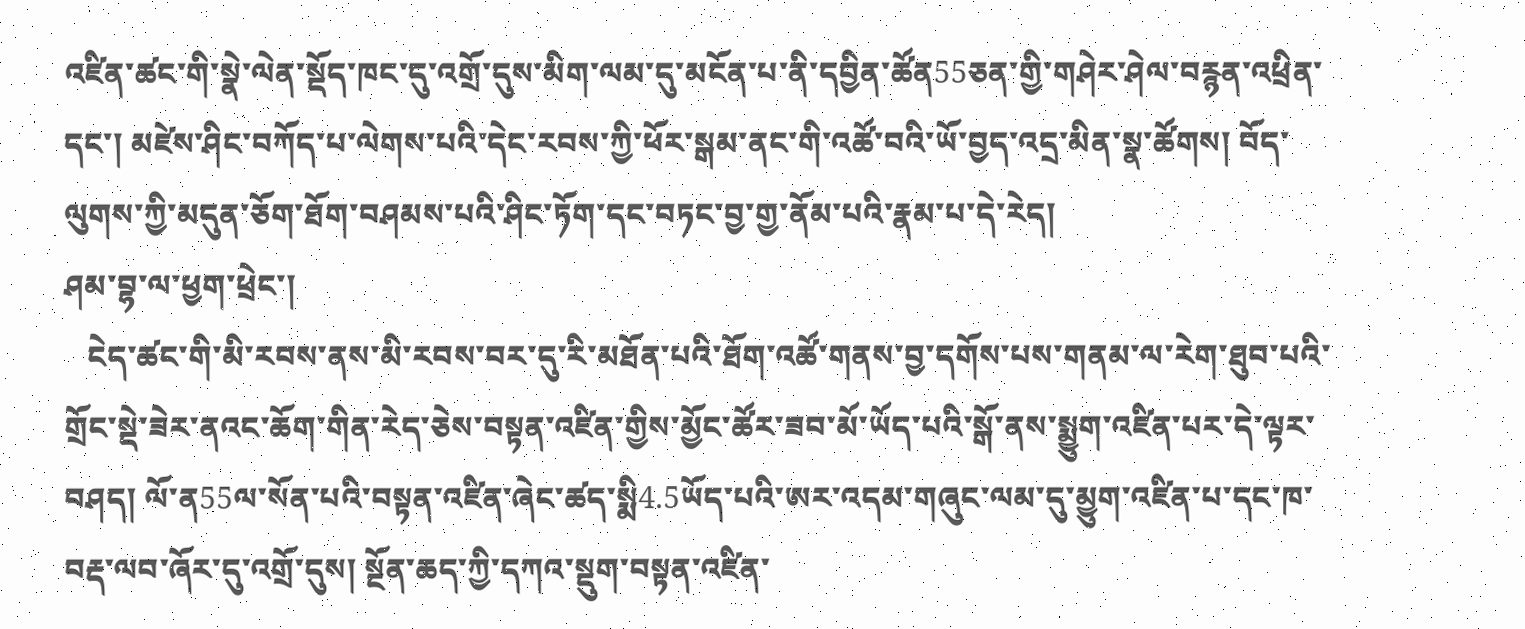འཛིན་ཚང་གི་སྣེ་ལེན་སྡོད་ཁང་དུ་འགྲོ་དུས་མིག་ལམ་དུ་མངོན་པ་ནི་དབྱིན་ཚོན55ཅན་གྱི་གཤེར་ཤེལ་བརྙན་འཕྲིན་དང་། མཛེས་ཤིང་བཀོད་པ་ལེགས་པའི་དེང་རབས་ཀྱི་ཕོར་སྒམ་ནང་གི་འཚོ་བའི་ཡོ་བྱད་འདྲ་མིན་སྣ་ཚོགས། བོད་ལུགས་ཀྱི་མདུན་ཅོག་ཐོག་བཤམས་པའི་ཤིང་ཏོག་དང་བཏང་བྱ་གྱ་ནོམ་པའི་རྣམ་པ་དེ་རེད།
ཤམ་བྷ་ལ་ཕྱག་ཕྲེང་།
   ངེད་ཚང་གི་མི་རབས་ནས་མི་རབས་བར་དུ་རི་མཐོན་པའི་ཐོག་འཚོ་གནས་བྱ་དགོས་པས་གནམ་ལ་རེག་ཐུབ་པའི་གྲོང་སྡེ་ཟེར་ནའང་ཆོག་གིན་རེད་ཅེས་བསྟན་འཛིན་གྱིས་མྱོང་ཚོར་ཟབ་མོ་ཡོད་པའི་སྒོ་ནས་སྨྱུག་འཛིན་པར་དེ་ལྟར་བཤད། ལོ་ན55ལ་སོན་པའི་བསྟན་འཛིན་ཞེང་ཚད་སྨི4.5ཡོད་པའི་ཨར་འདམ་གཞུང་ལམ་དུ་མྱུག་འཛིན་པ་དང་ཁ་བརྡ་ལབ་ཞོར་དུ་འགྲོ་དུས། སྔོན་ཆད་ཀྱི་དཀའ་སྡུག་བསྟན་འཛིན་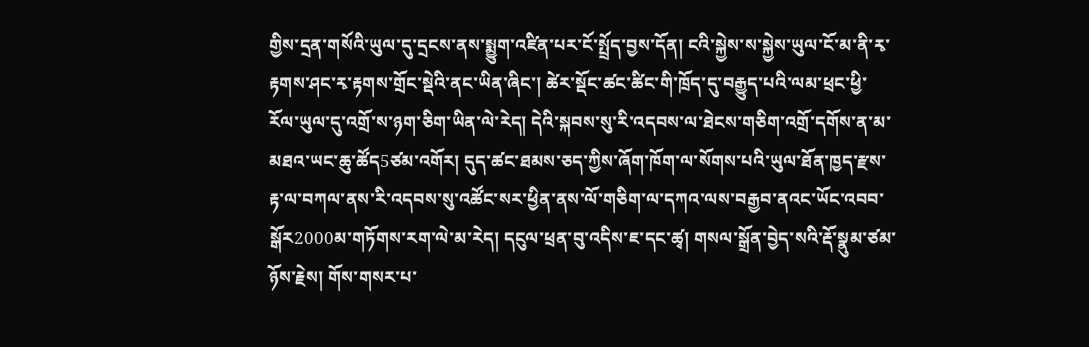གྱིས་དྲན་གསོའི་ཡུལ་དུ་དྲངས་ནས་སྨྱུག་འཛིན་པར་ངོ་སྤྲོད་བྱས་དོན། ངའི་སྐྱེས་ས་སྐྱེས་ཡུལ་ངོ་མ་ནི་རྭ་རྟགས་ཤང་རྭ་རྟགས་གྲོང་སྡེའི་ནང་ཡིན་ཞིང་། ཚེར་སྡོང་ཚང་ཚིང་གི་ཁྲོད་དུ་བརྒྱུད་པའི་ལམ་ཕྲང་ཕྱི་རོལ་ཡུལ་དུ་འགྲོ་ས་ཉག་ཅིག་ཡིན་ལེ་རེད། དེའི་སྐབས་སུ་རི་འདབས་ལ་ཐེངས་གཅིག་འགྲོ་དགོས་ན་མ་མཐའ་ཡང་ཆུ་ཚོད5ཙམ་འགོར། དུད་ཚང་ཐམས་ཅད་ཀྱིས་ཞོག་ཁོག་ལ་སོགས་པའི་ཡུལ་ཐོན་ཁྱད་རྫས་རྟ་ལ་བཀལ་ནས་རི་འདབས་སུ་འཚོང་སར་ཕྱིན་ནས་ལོ་གཅིག་ལ་དཀའ་ལས་བརྒྱབ་ནའང་ཡོང་འབབ་སྒོར2000མ་གཏོགས་རག་ལེ་མ་རེད། དངུལ་ཕྲན་བུ་འདིས་ཇ་དང་ཚྭ། གསལ་སྒྲོན་བྱེད་སའི་རྡོ་སྣུམ་ཙམ་ཉོས་རྗེས། གོས་གསར་པ་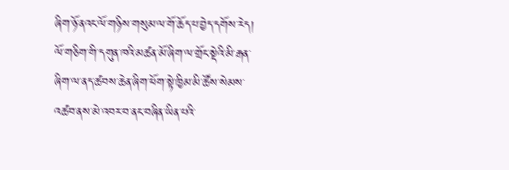ཞིག་ཉོ་ནའང་ལོ་གཉིས་གསུམ་ལ་གོ་ཆོད་པ་བྱེད་དགོས་རེད། ལོ་གཅིག་གི་དགུན་ཁའི་མཚན་མོ་ཞིག་ལ་གྲོང་སྡེའི་མི་རྒན་ཞིག་ལ་ནད་ཚབས་ཆེན་ཞིག་ཕོག་སྟེ་ཁྱིམ་མི་ཚོས་སེམས་འཚབ་ནས་མེ་འབར་བ་ནང་བཞིན་ཡིན་པའི་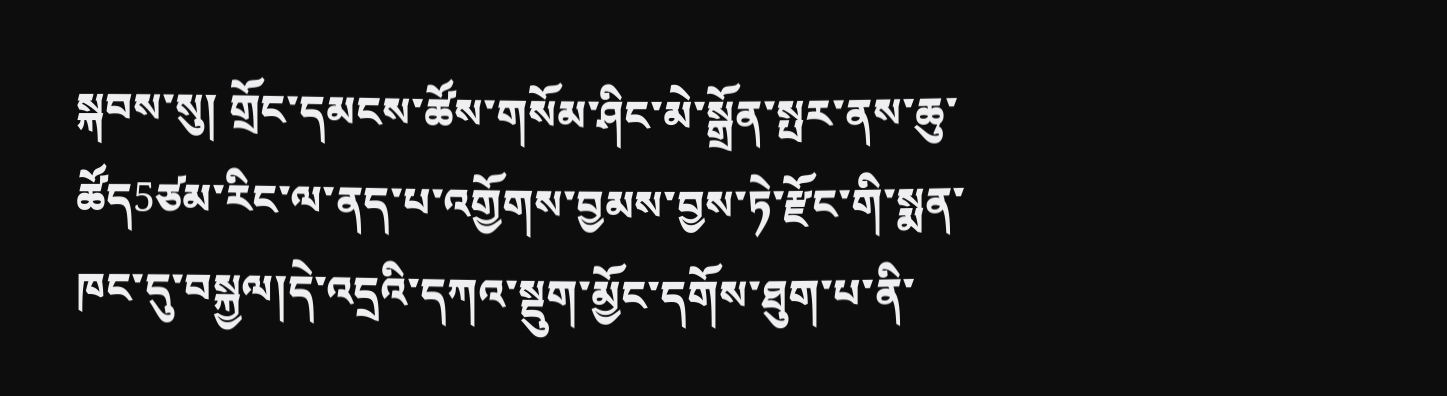སྐབས་སུ། གྲོང་དམངས་ཚོས་གསོམ་ཤིང་མེ་སྒྲོན་སྤར་ནས་ཆུ་ཚོད5ཙམ་རིང་ལ་ནད་པ་འགྱོགས་བྱམས་བྱས་ཏེ་རྫོང་གི་སྨན་ཁང་དུ་བསྐྱལ།དེ་འདྲའི་དཀའ་སྡུག་མྱོང་དགོས་ཐུག་པ་ནི་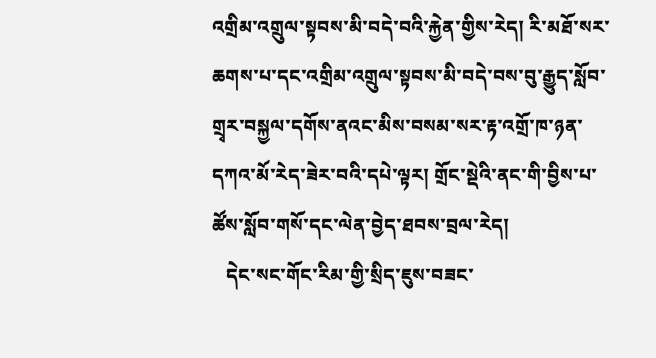འགྲིམ་འགྲུལ་སྟབས་མི་བདེ་བའི་རྐྱེན་གྱིས་རེད། རི་མཐོ་སར་ཆགས་པ་དང་འགྲིམ་འགྲུལ་སྟབས་མི་བདེ་བས་བུ་རྒྱུད་སློབ་གྲྭར་བསྐྱལ་དགོས་ནའང་མིས་བསམ་སར་རྟ་འགྲོ་ཁ་ཉན་དཀའ་མོ་རེད་ཟེར་བའི་དཔེ་ལྟར། གྲོང་སྡེའི་ནང་གི་བྱིས་པ་ཚོས་སློབ་གསོ་དང་ལེན་བྱེད་ཐབས་བྲལ་རེད།
   དེང་སང་གོང་རིམ་གྱི་སྲིད་ཇུས་བཟང་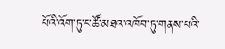པོའི་འོག་ཏུ་ང་ཚོ་མཐའ་འཁོབ་ཏུ་གནས་པའི་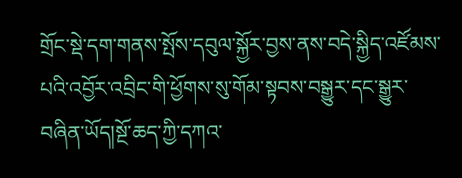གྲོང་སྡེ་དག་གནས་སྤོས་དབུལ་སྐྱོར་བྱས་ནས་བདེ་སྐྱིད་འཛོམས་པའི་འབྱོར་འབྲིང་གི་ཕྱོགས་སུ་གོམ་སྟབས་བསྒྱུར་དང་སྒྱུར་བཞིན་ཡོད།སྔོ་ཆད་ཀྱི་དཀའ་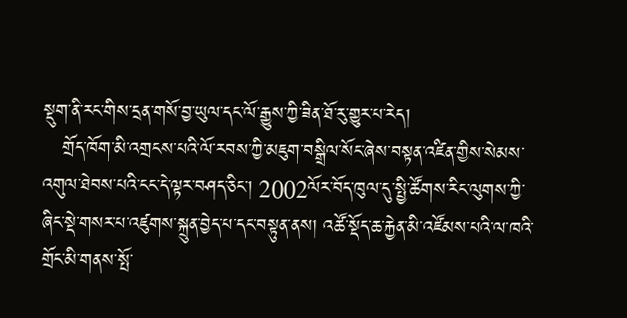སྡུག་ནི་རང་གིས་དྲན་གསོ་བྱ་ཡུལ་དང་ལོ་རྒྱུས་ཀྱི་ཟིན་ཐོ་རུ་གྱུར་པ་རེད།
   གྲོད་ཁོག་མི་འགྲངས་པའི་ལོ་རབས་ཀྱི་མཇུག་བསྒྲིལ་སོང་ཞེས་བསྟན་འཛིན་གྱིས་སེམས་འགུལ་ཐེབས་པའི་ངང་དེ་ལྟར་བཤད་ཅིང་། 2002ལོར་བོད་ཁུལ་དུ་སྤྱི་ཚོགས་རིང་ལུགས་ཀྱི་ཞིང་སྡེ་གསར་པ་འཛུགས་སྐྲུན་བྱེད་པ་དང་བསྟུན་ནས། འཚོ་སྡོད་ཆ་རྐྱེན་མི་འཛོམས་པའི་ལ་ཁའི་གྲོང་མི་གནས་སྤོ་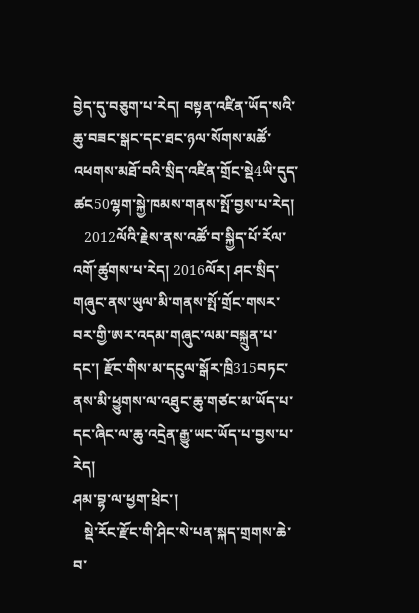བྱེད་དུ་བཅུག་པ་རེད། བསྟན་འཛིན་ཡོད་སའི་ཆུ་བཟང་སྒང་དང་ཐང་ཉལ་སོགས་མཚོ་འཕགས་མཐོ་བའི་སྲིད་འཛིན་གྲོང་སྡེ4ཡི་དུད་ཚང50ལྷག་སྐྱེ་ཁམས་གནས་སྤོ་བྱས་པ་རེད།
   2012ལོའི་རྗེས་ནས་འཚོ་བ་སྐྱིད་པོ་རོལ་འགོ་ཚུགས་པ་རེད། 2016ལོར། ཤང་སྲིད་གཞུང་ནས་ཡུལ་མི་གནས་སྤོ་གྲོང་གསར་བར་གྱི་ཨར་འདམ་གཞུང་ལམ་བསྐྲུན་པ་དང་། རྫོང་གིས་མ་དངུལ་སྒོར་ཁྲི315བཏང་ནས་མི་ཕྱུགས་ལ་འཐུང་ཆུ་གཙང་མ་ཡོད་པ་དང་ཞིང་ལ་ཆུ་འདྲེན་རྒྱུ་ཡང་ཡོད་པ་བྱས་པ་རེད།
ཤམ་བྷ་ལ་ཕྱག་ཕྲེང་།
   སྡེ་རོང་རྫོང་གི་ཤིང་སེ་པན་སྐད་གྲགས་ཆེ་བ་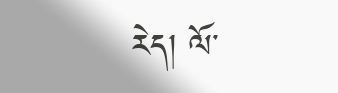རེད། ལོ་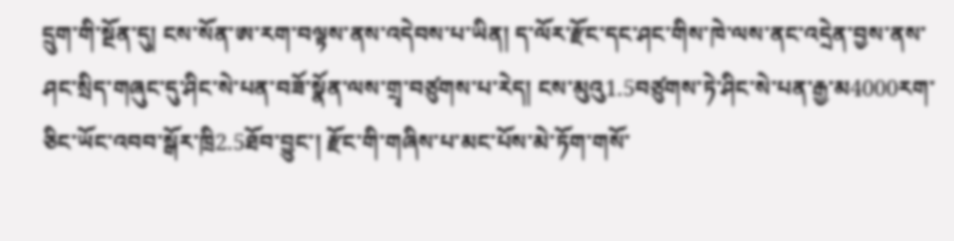དྲུག་གི་སྔོན་དུ། ངས་སོན་ཨ་རག་བལྟས་ནས་འདེབས་པ་ཡིན། ད་ལོར་རྫོང་དང་ཤང་གིས་ཁེ་ལས་ནང་འདྲེན་བྱས་ནས་ཤང་སྲིད་གཞུང་དུ་ཤིང་སེ་པན་བཟོ་སྣོན་ལས་གྲྭ་བཙུགས་པ་རེད། ངས་མུའུ1.5བཙུགས་ཏེ་ཤིང་སེ་པན་རྒྱ་མ4000རག་ཅིང་ཡོང་འབབ་སྒོར་ཁྲི2.5ཐོབ་བྱུང་། རྫོང་གི་གཞིས་པ་མང་པོས་མེ་ཏོག་གསོ་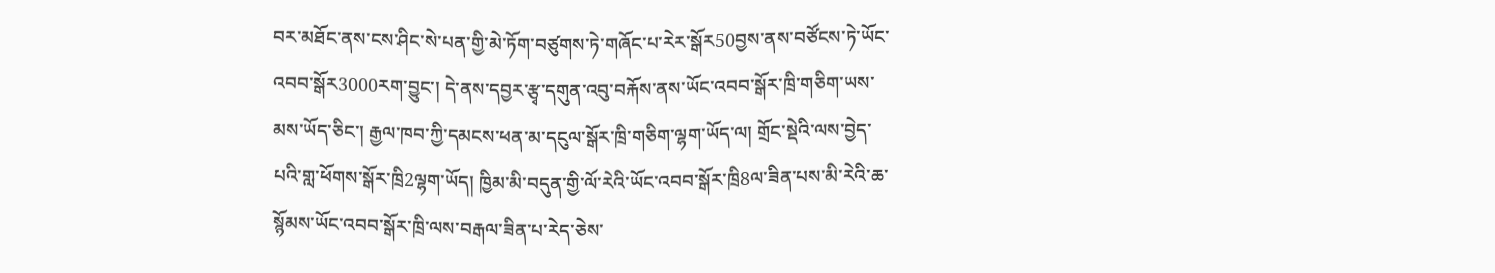བར་མཐོང་ནས་ངས་ཤིང་སེ་པན་གྱི་མེ་ཏོག་བཙུགས་ཏེ་གཞོང་པ་རེར་སྒོར50བྱས་ནས་བཙོངས་ཏེ་ཡོང་འབབ་སྒོར3000རག་བྱུང་། དེ་ནས་དབྱར་རྩྭ་དགུན་འབུ་བརྐོས་ནས་ཡོང་འབབ་སྒོར་ཁྲི་གཅིག་ཡས་མས་ཡོད་ཅིང་། རྒྱལ་ཁབ་ཀྱི་དམངས་ཕན་མ་དངུལ་སྒོར་ཁྲི་གཅིག་ལྷག་ཡོད་ལ། གྲོང་སྡེའི་ལས་བྱེད་པའི་གླ་ཕོགས་སྒོར་ཁྲི2ལྷག་ཡོད། ཁྱིམ་མི་བདུན་གྱི་ལོ་རེའི་ཡོང་འབབ་སྒོར་ཁྲི8ལ་ཟིན་པས་མི་རེའི་ཆ་སྙོམས་ཡོང་འབབ་སྒོར་ཁྲི་ལས་བརྒལ་ཟིན་པ་རེད་ཅེས་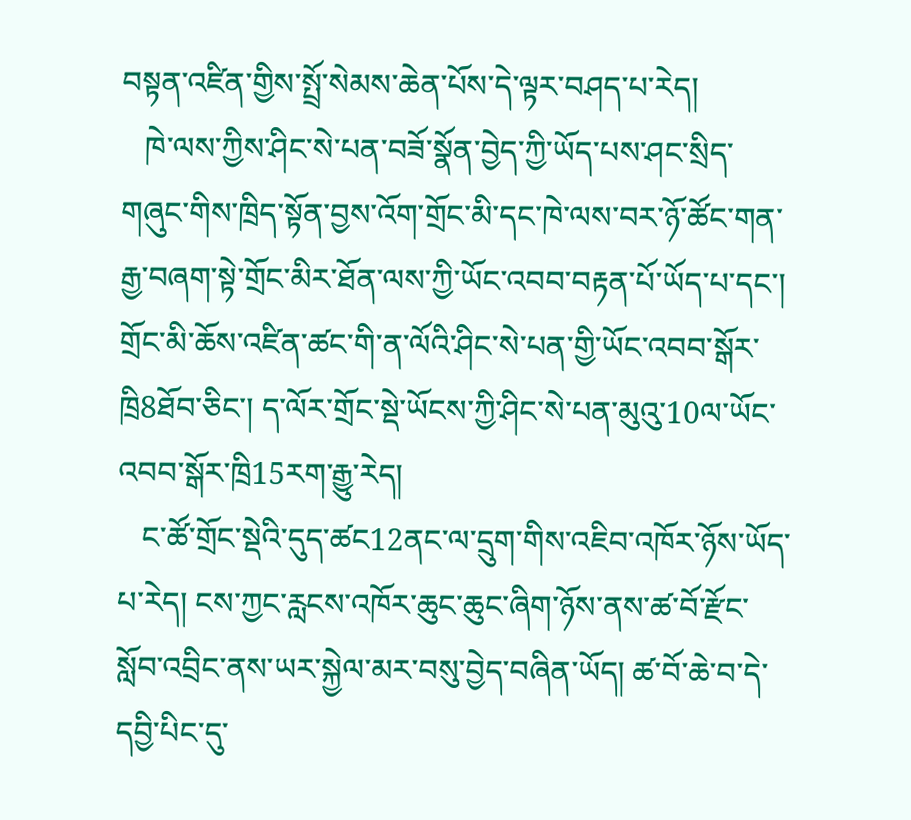བསྟན་འཛིན་གྱིས་སྤྲོ་སེམས་ཆེན་པོས་དེ་ལྟར་བཤད་པ་རེད།
   ཁེ་ལས་ཀྱིས་ཤིང་སེ་པན་བཟོ་སྣོན་བྱེད་ཀྱི་ཡོད་པས་ཤང་སྲིད་གཞུང་གིས་ཁྲིད་སྟོན་བྱས་འོག་གྲོང་མི་དང་ཁེ་ལས་བར་ཉོ་ཚོང་གན་རྒྱ་བཞག་སྟེ་གྲོང་མིར་ཐོན་ལས་ཀྱི་ཡོང་འབབ་བརྟན་པོ་ཡོད་པ་དང་། གྲོང་མི་ཆོས་འཛིན་ཚང་གི་ན་ལོའི་ཤིང་སེ་པན་གྱི་ཡོང་འབབ་སྒོར་ཁྲི8ཐོབ་ཅིང་། ད་ལོར་གྲོང་སྡེ་ཡོངས་ཀྱི་ཤིང་སེ་པན་མུའུ་10ལ་ཡོང་འབབ་སྒོར་ཁྲི15རག་རྒྱུ་རེད།
   ང་ཚོ་གྲོང་སྡེའི་དུད་ཚང12ནང་ལ་དྲུག་གིས་འཇིབ་འཁོར་ཉོས་ཡོད་པ་རེད། ངས་ཀྱང་རླངས་འཁོར་ཆུང་ཆུང་ཞིག་ཉོས་ནས་ཚ་བོ་རྫོང་སློབ་འབྲིང་ནས་ཡར་སྐྱེལ་མར་བསུ་བྱེད་བཞིན་ཡོད། ཚ་བོ་ཆེ་བ་དེ་དབྱི་པིང་དུ་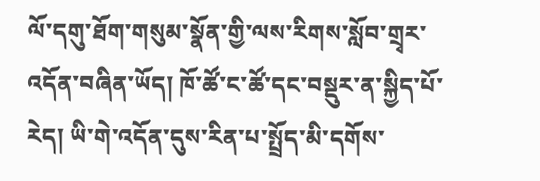ལོ་དགུ་ཐོག་གསུམ་སྣོན་གྱི་ལས་རིགས་སློབ་གྲྭར་འདོན་བཞིན་ཡོད། ཁོ་ཚོ་ང་ཚོ་དང་བསྡུར་ན་སྐྱིད་པོ་རེད། ཡི་གེ་འདོན་དུས་རིན་པ་སྤྲོད་མི་དགོས་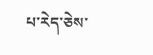པ་རེད་ཅེས་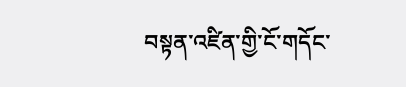བསྟན་འཛིན་གྱི་ངོ་གདོང་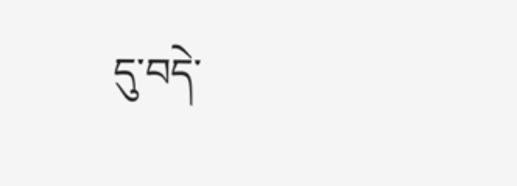དུ་བདེ་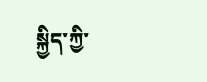སྐྱིད་ཀྱི་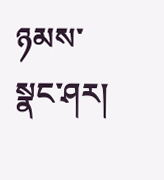ཉམས་སྣང་ཤར།